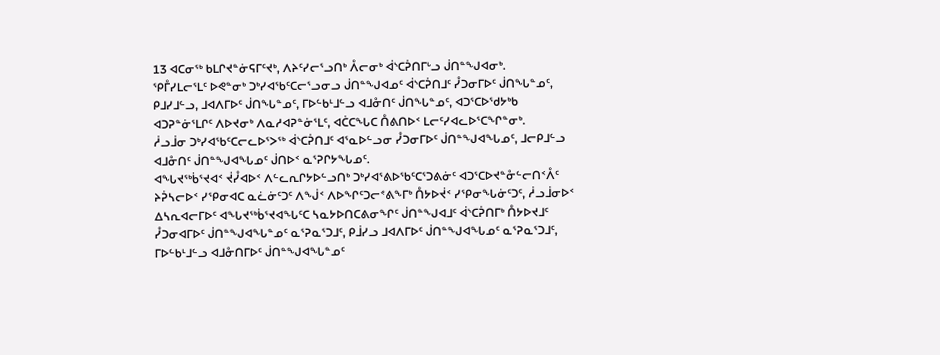13 ᐊᑕᓂᖅ ᑲᒪᒋᔪᓐᓃᕋᒥᑦᔪᒃ, ᐱᔨᑦᓯᓕᕐᓗᑎᒃ ᐰᓕᓂᒃ ᐋᔅᑕᕉᑎᒥᒡᓗ ᒎᑎᓐᖑᐊᓂᒃ.
ᕿᒤᓯᒪᓕᕐᒪᑦ ᐅᕙᓐᓂᒃ ᑐᒃᓯᐊᖃᑦᑕᓕᕐᓗᓂᓗ ᒎᑎᓐᖑᐊᓄᑦ ᐋᔅᑕᕉᑎᒧᑦ ᓮᑐᓂᒥᐅᑦ ᒎᑎᖓᓐᓄᑦ, ᑭᒧᓯᒧᓪᓗ, ᒧᐊᐱᒥᐅᑦ ᒎᑎᖓᓐᓄᑦ, ᒥᐅᓪᑲᒻᒧᓪᓗ ᐊᒧᓁᑎᑦ ᒎᑎᖓᓐᓄᑦ, ᐊᑐᕐᑕᐅᖁᔭᒃᑲ ᐊᑐᕈᓐᓃᕐᒪᒋᑦ ᐱᐅᔪᓂᒃ ᐱᓇᓱᐊᕈᓐᓃᕐᒪᑦ, ᐊᑖᑕᖓᑕ ᑍᕕᑎᐅᑉ ᒪᓕᑦᓯᐊᓚᐅᕐᑕᖏᓐᓂᒃ.
ᓲᓗᒨᓂ ᑐᒃᓯᐊᖃᑦᑕᓕᓚᐅᕐᐳᖅ ᐋᔅᑕᕉᑎᒧᑦ ᐊᕐᓇᐅᓪᓗᓂ ᓮᑐᓂᒥᐅᑦ ᒎᑎᓐᖑᐊᖓᓄᑦ, ᒧᓕᑭᒧᓪᓗ ᐊᒧᓁᑎᑦ ᒎᑎᓐᖑᐊᖓᓄᑦ ᒎᑎᐅᑉ ᓇᕐᕈᒋᔭᖓᓄᑦ.
ᐊᖓᔪᖅᑳᕐᔪᐊᑉ ᔫᓮᐊᐅᑉ ᐱᓪᓚᕆᒋᔭᐅᓪᓗᑎᒃ ᑐᒃᓯᐊᕐᕕᐅᖃᑦᑕᕐᑐᕕᓃᑦ ᐊᑐᕐᑕᐅᔪᓐᓁᓪᓕᑎᑉᐰᑦ ᔨᕉᓴᓕᐅᑉ ᓯᕿᓂᐊᑕ ᓇᓛᓃᑦᑐᑦ ᐱᖒᑉ ᐱᐅᖏᑦᑐᓕᕝᕕᖕᒥᒃ ᑍᔭᐅᔫᑉ ᓯᕿᓂᖓᓃᑦᑐᑦ, ᓲᓗᒨᓂᐅᑉ ᐃᓴᕆᐊᓕᒥᐅᑦ ᐊᖓᔪᖅᑳᕐᔪᐊᖓᑦᑕ ᓴᓇᔭᐅᑎᑕᕕᓂᖏᑦ ᒎᑎᓐᖑᐊᒧᑦ ᐋᔅᑕᕉᑎᒥᒃ ᑍᔭᐅᔪᒧᑦ ᓮᑐᓂᐊᒥᐅᑦ ᒎᑎᓐᖑᐊᖓᓐᓄᑦ ᓇᕐᕈᓇᕐᑐᒧᑦ, ᑭᒨᓯᓗ ᒧᐊᐱᒥᐅᑦ ᒎᑎᓐᖑᐊᖓᓄᑦ ᓇᕐᕈᓇᕐᑐᒧᑦ, ᒥᐅᓪᑲᒻᒧᓪᓗ ᐊᒧᓁᑎᒥᐅᑦ ᒎᑎᓐᖑᐊᖓᓐᓄᑦ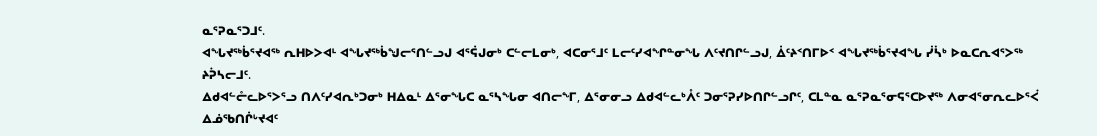ᓇᕐᕈᓇᕐᑐᒧᑦ.
ᐊᖓᔪᖅᑳᕐᔪᐊᖅ ᕆᕼᐅᐳᐊᒻ ᐊᖓᔪᖅᑳᖑᓕᕐᑎᓪᓗᒍ ᐊᕐᕌᒍᓂᒃ ᑕᓪᓕᒪᓂᒃ, ᐊᑕᓂᕐᒧᑦ ᒪᓕᑦᓯᐊᖏᓐᓂᖓ ᐱᑦᔪᑎᒋᓪᓗᒍ, ᐄᑦᔨᑉᑎᒥᐅᑉ ᐊᖓᔪᖅᑳᕐᔪᐊᖓ ᓰᓵᒃ ᐅᓇᑕᕆᐊᕐᐳᖅ ᔨᕉᓴᓕᒧᑦ.
ᐃᑯᐊᓪᓔᓚᐅᕐᐳᕐᓗ ᑎᐱᑦᓯᐊᕆᒃᑐᓂᒃ ᕼᐃᓇᒻ ᐃᕐᓂᖓᑕ ᓇᕐᓴᖓᓂ ᐊᑎᓕᖕᒥ, ᐃᕐᓂᓂᓗ ᐃᑯᐊᓪᓚᒃᐰᑦ ᑐᓂᕐᕈᓯᐅᑎᒋᓪᓗᒋᑦ, ᑕᒪᓐᓇ ᓇᕐᕈᓇᕐᓂᕋᕐᑕᐅᔪᖅ ᐱᓂᐊᕐᓂᕆᓚᐅᕐᐹ ᐃᓅᖃᑎᒌᒡᔪᐊᑦ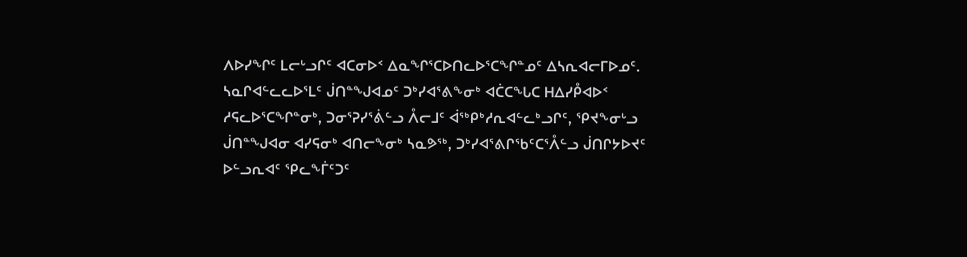ᐱᐅᓯᖏᑦ ᒪᓕᒡᓗᒋᑦ ᐊᑕᓂᐅᑉ ᐃᓇᖏᕐᑕᐅᑎᓚᐅᕐᑕᖏᓐᓄᑦ ᐃᓴᕆᐊᓕᒥᐅᓄᑦ.
ᓴᓇᒋᐊᓪᓚᓚᐅᕐᒪᑦ ᒎᑎᓐᖑᐊᓄᑦ ᑐᒃᓯᐊᕐᕕᖕᓂᒃ ᐊᑖᑕᖓᑕ ᕼᐃᓯᑬᐊᐅᑉ ᓱᕋᓚᐅᕐᑕᖏᓐᓂᒃ, ᑐᓂᕐᕈᓯᕐᕖᓪᓗ ᐰᓕᒧᑦ ᐋᖅᑭᒃᓱᕆᐊᓪᓚᒃᓗᒋᑦ, ᕿᔪᖕᓂᒡᓗ ᒎᑎᓐᖑᐊᓂ ᐊᓯᕋᓂᒃ ᐊᑎᓕᖕᓂᒃ ᓴᓇᕗᖅ, ᑐᒃᓯᐊᕐᕕᒋᖃᑦᑕᕐᐰᓪᓗ ᒎᑎᒋᔭᐅᔪᑦ ᐅᓪᓗᕆᐊᑦ ᕿᓚᖕᒦᑦᑐᑦ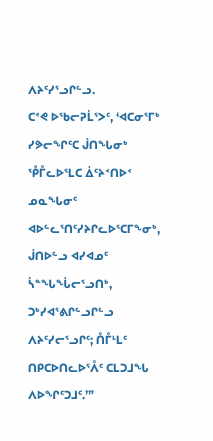ᐱᔨᑦᓯᕐᓗᒋᓪᓗ.
ᑕᕝᕙ ᐅᖃᓕᕈᒫᕐᐳᑦ, ‘ᐊᑕᓂᕐᒥᒃ ᓯᕗᓕᖏᑦᑕ ᒎᑎᖓᓂᒃ ᕾᒤᓚᐅᕐᒪᑕ ᐄᑦᔨᑉᑎᐅᑉ ᓄᓇᖓᓂᑦ ᐊᐅᓪᓚᕐᑎᑦᓯᔨᒋᓚᐅᕐᑕᒥᖕᓂᒃ, ᒎᑎᐅᓪᓗ ᐊᓯᐊᓄᑦ ᓵᓐᖓᖔᓕᕐᓗᑎᒃ, ᑐᒃᓯᐊᕐᕕᒋᓪᓗᒋᓪᓗ ᐱᔨᑦᓯᓕᕐᓗᒋᑦ; ᑍᒤᒻᒪᑦ ᑎᑭᑕᐅᑎᓚᐅᕐᐰᑦ ᑕᒪᑐᒧᖓ ᐱᐅᖏᑦᑐᒧᑦ.’”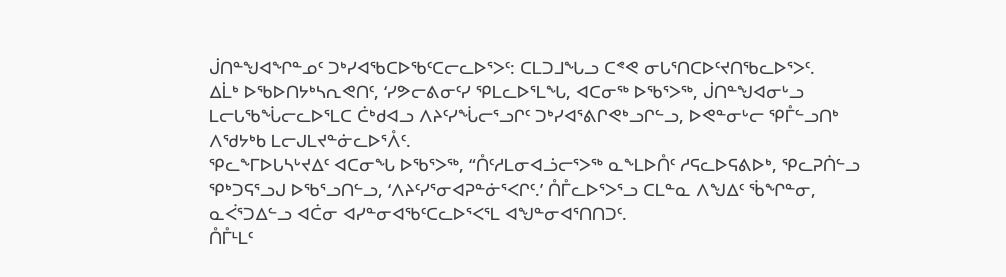ᒎᑎᓐᖑᐊᖏᓐᓄᑦ ᑐᒃᓯᐊᖃᑕᐅᖃᑦᑕᓕᓚᐅᕐᐳᑦ: ᑕᒪᑐᒧᖓᓗ ᑕᕝᕙ ᓂᒐᕐᑎᑕᐅᑦᔪᑎᖃᓚᐅᕐᐳᑦ.
ᐃᒫᒃ ᐅᖃᐅᑎᔭᒃᓴᕆᕙᑎᑦ, ‘ᓯᕗᓕᕕᓂᑦᓯ ᕿᒪᓚᐅᕐᒪᖓ, ᐊᑕᓂᖅ ᐅᖃᕐᐳᖅ, ᒎᑎᓐᖑᐊᓂᒡᓗ ᒪᓕᒐᖃᖔᓕᓚᐅᕐᒪᑕ ᑖᒃᑯᐊᓗ ᐱᔨᑦᓯᖔᓕᕐᓗᒋᑦ ᑐᒃᓯᐊᕐᕕᒋᕙᒃᓗᒋᓪᓗ, ᐅᕙᓐᓂᒡᓕ ᕿᒤᓪᓗᑎᒃ ᐱᖁᔭᒃᑲ ᒪᓕᒍᒪᔪᓐᓃᓚᐅᕐᐰᑦ.
ᕿᓚᖕᒥᐅᒐᓴᒡᔪᐃᑦ ᐊᑕᓂᖓ ᐅᖃᕐᐳᖅ, “ᑍᑦᓱᒪᓂᐊᓘᓕᕐᐳᖅ ᓇᖕᒪᐅᑍᑦ ᓱᕋᓚᐅᕋᕕᐅᒃ, ᕿᓚᕈᑏᓪᓗ ᕿᒃᑐᕋᕐᓗᒍ ᐅᖃᕐᓗᑎᓪᓗ, ‘ᐱᔨᑦᓯᕐᓂᐊᕈᓐᓃᕐᐸᒋᑦ.’ ᑍᒤᓚᐅᕐᐳᕐᓗ ᑕᒪᓐᓇ ᐱᖑᐃᑦ ᖄᖏᓐᓂ, ᓇᐹᕐᑐᐃᓪᓗ ᐊᑖᓂ ᐊᓯᓐᓂᐊᖃᑦᑕᓚᐅᕐᐸᕐᒪ ᐊᖑᓐᓂᐊᕐᑎᑎᑐᑦ.
ᑍᒤᒻᒪᑦ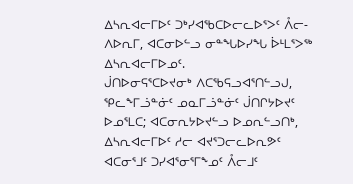ᐃᓴᕆᐊᓕᒥᐅᑦ ᑐᒃᓯᐊᖃᑕᐅᓕᓚᐅᕐᐳᑦ ᐰᓕ-ᐱᐅᕆᒥ, ᐊᑕᓂᐅᓪᓗ ᓂᓐᖓᐅᓯᖓ ᐆᒻᒪᕐᐳᖅ ᐃᓴᕆᐊᓕᒥᐅᓄᑦ.
ᒎᑎᐅᓂᕋᕐᑕᐅᔪᓂᒃ ᐱᑕᖃᕋᓗᐊᕐᑎᓪᓗᒍ, ᕿᓚᖕᒥᓘᓐᓃᑦ ᓄᓇᒥᓘᓐᓃᑦ ᒎᑎᒋᔭᐅᔪᑦ ᐅᓄᕐᒪᑕ; ᐊᑕᓂᕆᔭᐅᔪᓪᓗ ᐅᓄᕆᓪᓗᑎᒃ,
ᐃᓴᕆᐊᓕᒥᐅᑦ ᓱᓕ ᐊᔪᕐᑐᓕᓚᐅᕆᕗᑦ ᐊᑕᓂᕐᒧᑦ ᑐᓯᐊᕐᓂᕐᒥᖕᓄᑦ ᐰᓕᒧᑦ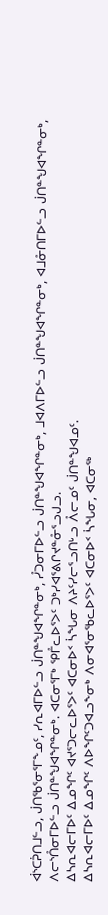ᐋᔅᑕᕉᑎᒧᓪᓗ, ᒎᑎᖃᕐᓂᕐᒥᖕᓄᑦ, ᓯᕆᐊᒥᐅᓪᓗ ᒎᑎᓐᖑᐊᖏᓐᓂᒃ, ᓮᑐᓂᒥᐅᓪᓗ ᒎᑎᓐᖑᐊᖏᓐᓂᒃ, ᒧᐊᐱᒥᐅᓪᓗ ᒎᑎᓐᖑᐊᖏᓐᓂᒃ, ᐊᒧᓁᑎᒥᐅᓪᓗ ᒎᑎᓐᖑᐊᖏᓐᓂᒃ, ᐱᓕᔅᑍᓂᒥᐅᓪᓗ ᒎᑎᓐᖑᐊᖏᓐᓂᒃ. ᐊᑕᓂᕐᒥᒃ ᕿᒤᓚᐅᕐᐳᑦ ᑐᒃᓯᐊᕐᕕᒋᔪᓐᓁᕐᓗᒍᓗ.
ᐃᓴᕆᐊᓕᒥᐅᑦ ᐃᓄᖏᑦ ᐊᔪᕐᑐᓕᓚᐅᕐᐳᑦ ᐊᑕᓂᐅᑉ ᓵᖓᓂ ᐱᔨᑦᓯᓕᕐᓗᑎᒡᓗ ᐰᓕᓄᑦ ᒎᑎᓐᖑᐊᓄᑦ.
ᐃᓴᕆᐊᓕᒥᐅᑦ ᐃᓄᖏᑦ ᐱᐅᖏᑦᑐᐊᓗᖕᓂᒃ ᐱᓂᐊᕐᓂᖃᓚᐅᕐᐳᑦ ᐊᑕᓂᐅᑉ ᓵᖓᓂ, ᐊᑕᓂᖅ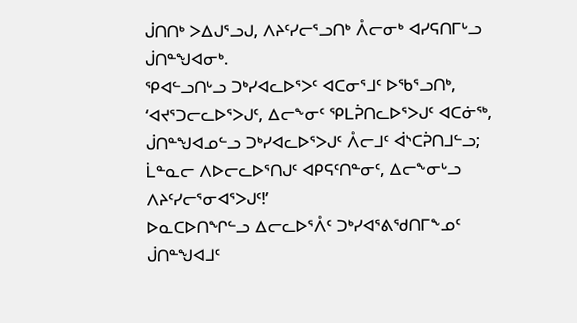ᒎᑎᑎᒃ ᐳᐃᒍᕐᓗᒍ, ᐱᔨᑦᓯᓕᕐᓗᑎᒃ ᐰᓕᓂᒃ ᐊᓯᕋᑎᒥᒡᓗ ᒎᑎᓐᖑᐊᓂᒃ.
ᕿᐊᓪᓗᑎᒡᓗ ᑐᒃᓯᐊᓚᐅᕐᐳᑦ ᐊᑕᓂᕐᒧᑦ ᐅᖃᕐᓗᑎᒃ, ‘ᐊᔪᕐᑐᓕᓚᐅᕐᐳᒍᑦ, ᐃᓕᖕᓂᑦ ᕿᒪᕉᑎᓚᐅᕐᐳᒍᑦ ᐊᑕᓃᖅ, ᒎᑎᓐᖑᐊᓄᓪᓗ ᑐᒃᓯᐊᓚᐅᕐᐳᒍᑦ ᐰᓕᒧᑦ ᐋᔅᑕᕉᑎᒧᓪᓗ; ᒫᓐᓇᓕ ᐱᐅᓕᓚᐅᕐᑎᒍᑦ ᐊᑭᕋᑦᑎᓐᓂᑦ, ᐃᓕᖕᓂᒡᓗ ᐱᔨᑦᓯᓕᕐᓂᐊᕐᐳᒍᑦ!’
ᐅᓇᑕᐅᑎᖏᓪᓗ ᐃᓕᓚᐅᕐᐰᑦ ᑐᒃᓯᐊᕐᕕᖁᑎᒥᖕᓄᑦ ᒎᑎᓐᖑᐊᒧᑦ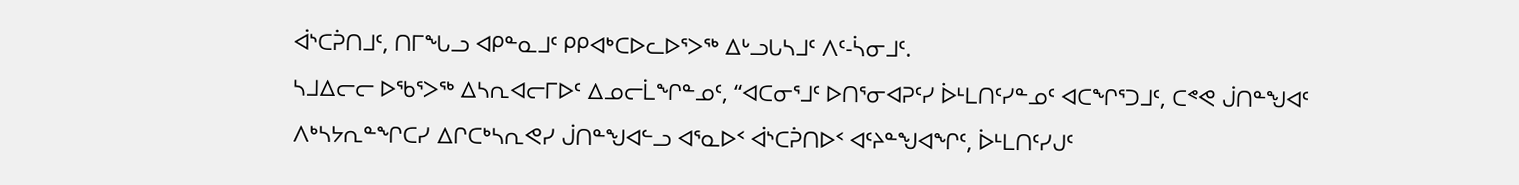ᐋᔅᑕᕉᑎᒧᑦ, ᑎᒥᖓᓗ ᐊᑭᓐᓇᒧᑦ ᑭᑭᐊᒃᑕᐅᓚᐅᕐᐳᖅ ᐃᒡᓗᒐᓴᒧᑦ ᐱᑦ-ᓵᓂᒧᑦ.
ᓴᒧᐃᓕᓕ ᐅᖃᕐᐳᖅ ᐃᓴᕆᐊᓕᒥᐅᑦ ᐃᓄᓕᒫᖏᓐᓄᑦ, “ᐊᑕᓂᕐᒧᑦ ᐅᑎᕐᓂᐊᕈᑦᓯ ᐆᒻᒪᑎᑦᓯᓐᓄᑦ ᐊᑕᖏᕐᑐᒧᑦ, ᑕᕝᕙ ᒎᑎᓐᖑᐊᑦ ᐱᒃᓴᔭᕆᓐᖏᑕᓯ ᐃᒋᑕᒃᓴᕆᕙᓯ ᒎᑎᓐᖑᐊᓪᓗ ᐊᕐᓇᐅᑉ ᐋᔅᑕᕉᑎᐅᑉ ᐊᑦᔨᓐᖑᐊᖏᑦ, ᐆᒻᒪᑎᑦᓯᒍᑦ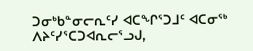ᑐᓂᒃᑲᓐᓂᓕᕆᑦᓯ ᐊᑕᖏᕐᑐᒧᑦ ᐊᑕᓂᖅ ᐱᔨᑦᓯᕐᑕᑐᐊᕆᓕᕐᓗᒍ,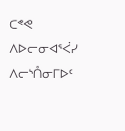ᑕᕝᕙ ᐱᐅᓕᓂᐊᕐᐹᓯ ᐱᓕᔅᑍᓂᒥᐅᑦ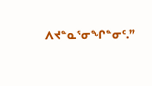ᐱᔪᓐᓇᕐᓂᖏᓐᓂᑦ.”